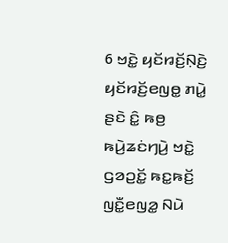6 ꤠꤢꤧ꤭ ꤟꤢꤩꤙꤢꤩ꤬ꤡ꤫ꤢꤧ꤬ ꤟꤢꤩꤙꤢꤩ꤬ꤕꤜꤥ꤭ ꤊꤣꤧ꤭ ꤔꤢꤧ ꤢꤨ꤭ ꤒꤥ꤬ ꤒꤣꤧ꤬ꤘꤢꤦꤚꤣꤧ꤬ ꤠꤢꤧ꤭ ꤞꤤꤑꤢꤩ꤭ ꤒꤢ꤭ꤒꤢꤩ꤬ ꤜꤢꤪ꤭ꤕꤜꤤ꤭ ꤡꤣꤧ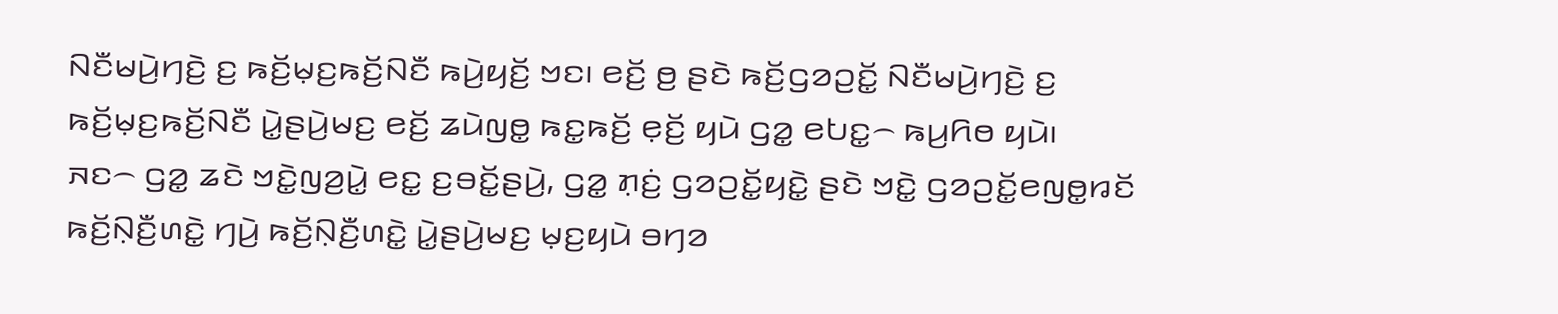ꤡꤢꤪꤗꤣꤧ꤬ꤚꤢꤧ꤬ ꤢ꤬ ꤒꤢꤩ꤬ꤗ꤫ꤢ꤬ꤒꤢꤩ꤬ꤡꤢꤪ ꤒꤣꤧ꤬ꤟꤢꤩ꤬ ꤠꤢ꤯ ꤕꤢꤩ꤬ ꤥ꤬ ꤔꤢꤧ ꤒꤢꤩ꤬ꤞꤤꤑꤢꤩ꤭ ꤡꤢꤪꤗꤣꤧ꤬ꤚꤢꤧ꤬ ꤢ꤬ ꤒꤢꤩ꤬ꤗ꤫ꤢ꤬ꤒꤢꤩ꤬ꤡꤢꤪ ꤣꤧ꤭ꤔꤣꤧ꤬ꤗꤢ꤬ ꤕꤢꤩ꤬ ꤘꤣꤧꤜꤥ꤭ ꤒꤢ꤭ꤒꤢꤩ꤬ ꤕ꤫ꤢꤩ꤬ ꤟꤣꤧ ꤞꤤ꤭ ꤕꤝꤢ꤭꤮ ꤒꤣ꤬ꤖꤥ ꤟꤣꤧ꤯
ꤏꤢ꤮ ꤞꤤ꤭ ꤘꤢꤧ ꤠꤢꤧ꤭ꤜꤤ꤬ꤣꤧ꤭ ꤕꤢ꤭ ꤢ꤬ꤋꤢꤩ꤭ꤔꤣꤧ꤬, ꤞꤤ꤭ ꤊ꤫ꤢꤦ꤬ ꤞꤤꤑꤢꤩ꤭ꤟꤢꤧ꤭ ꤔꤢꤧ ꤠꤢꤧ꤭ ꤞꤤꤑꤢꤩ꤭ꤕꤜꤥ꤭ꤙꤢꤩ ꤒꤢꤩ꤬ꤡ꤫ꤢꤪ꤬ꤛꤢꤧ꤭ ꤚꤣꤧ꤬ ꤒꤢꤩ꤬ꤡ꤫ꤢꤪ꤬ꤛꤢꤧ꤭ ꤣꤧ꤭ꤔꤣꤧ꤬ꤗꤢ꤬ ꤗ꤫ꤢ꤬ꤟꤣꤧ ꤋꤚꤤ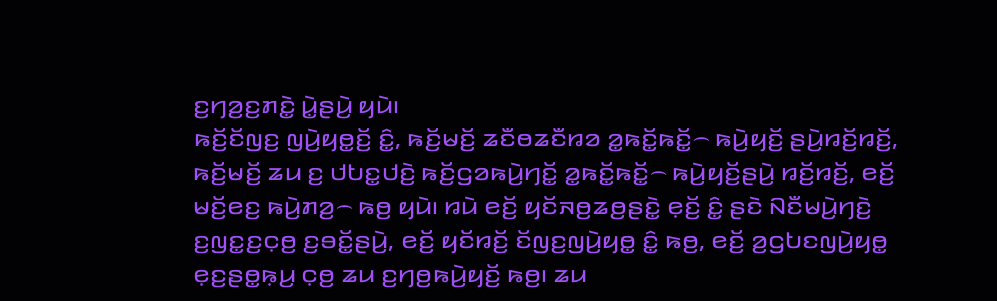ꤢ꤬ꤚꤤ꤬ꤢ꤬ꤊꤢꤧ꤭ ꤣꤧ꤭ꤔꤣꤧ꤬ ꤟꤣꤧ꤯
ꤒꤢꤩ꤬ꤢꤩꤜꤢ꤬ ꤜꤣꤧ꤬ꤟꤥ꤭ꤢꤩ꤬ ꤢꤨ꤭, ꤒꤢꤩ꤬ꤗꤢꤩ꤬ ꤘꤢꤪꤥꤘꤢꤪꤙꤤ ꤤ꤭ꤒꤢꤩ꤭ꤒꤢꤩ꤭꤮ ꤒꤣꤧ꤬ꤟꤢꤩ꤬ ꤔꤣꤧ꤬ꤙꤢꤩ꤬ꤙꤢꤩ꤬, ꤒꤢꤩ꤬ꤗꤢꤩ꤬ ꤘꤣ ꤢ꤬ ꤓꤝꤢ꤭ꤓꤢꤧ꤬ ꤒꤢꤩ꤬ꤞꤤꤒꤣꤧ꤬ꤚꤢꤩ꤭ ꤤ꤭ꤒꤢꤩ꤭ꤒꤢꤩ꤭꤮ ꤒꤣꤧ꤬ꤟꤢꤩ꤬ꤔꤣꤧ꤬ ꤙꤢꤩ꤬ꤙꤢꤩ꤬, ꤕꤢꤩ꤬ ꤗꤢꤩ꤬ꤕꤢ꤬ ꤒꤣꤧ꤬ꤊꤤ꤬꤮ ꤒꤥ꤬ ꤟꤣꤧ꤯ ꤙꤣꤧ ꤕꤢꤩ꤬ ꤟꤢꤩꤏꤥ꤬ꤘꤥ꤬ꤔꤢꤧ꤭ ꤕ꤫ꤢꤩ꤬ ꤢꤨ꤭ ꤔꤢꤧ ꤡꤢꤪꤗꤣꤧ꤬ꤚꤢꤧ꤬ ꤢ꤬ꤜꤢ꤭ꤢ꤬ꤍ꤫ꤥ꤬ ꤢ꤬ꤋꤢꤩ꤭ꤔꤣꤧ꤬, ꤕꤢꤩ꤬ ꤟꤢꤩꤙꤢꤩ꤬ ꤢꤩꤜꤢ꤬ꤜꤣꤧ꤬ꤟꤥ꤭ ꤢꤨ꤭ ꤒꤥ꤬, ꤕꤢꤩ꤬ ꤤ꤬ꤞꤝꤢꤜꤣꤧ꤬ꤟꤥ꤭ ꤕ꤫ꤢ꤬ꤔꤥ꤭ꤒ꤫ꤣ꤬ ꤍ꤫ꤥ꤬ ꤘꤣ ꤢ꤬ꤚꤥ꤬ꤒꤣꤧ꤬ꤟꤢꤩ꤬ ꤒꤥ꤬꤯ ꤘꤣ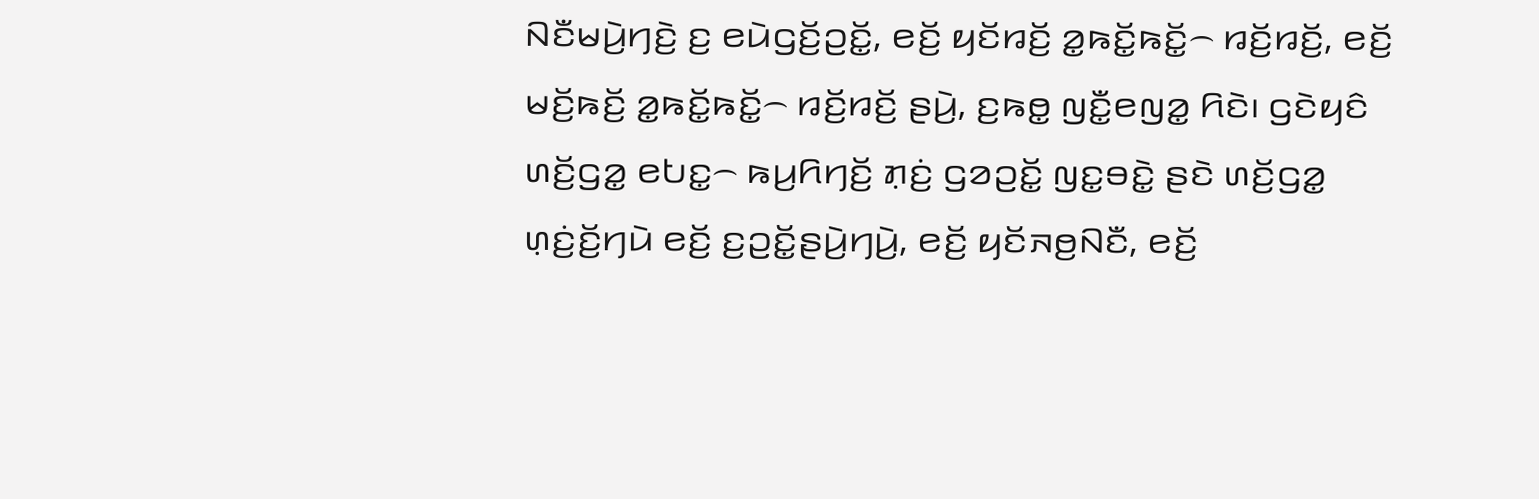ꤡꤢꤪꤗꤣꤧ꤬ꤚꤢꤧ꤬ ꤢ꤬ ꤕꤣꤧꤞꤢꤩ꤬ꤑꤢꤩ꤭, ꤕꤢꤩ꤬ ꤟꤢꤩꤙꤢꤩ꤬ ꤤ꤭ꤒꤢꤩ꤭ꤒꤢꤩ꤭꤮ ꤙꤢꤩ꤬ꤙꤢꤩ꤬, ꤕꤢꤩ꤬ ꤗꤢꤩ꤬ꤒꤢꤩ꤬ ꤤ꤭ꤒꤢꤩ꤭ꤒꤢꤩ꤭꤮ ꤙꤢꤩ꤬ꤙꤢꤩ꤬ ꤔꤣꤧ꤬, ꤢ꤬ꤒꤥ꤭ ꤜꤢꤪ꤭ꤕꤜꤤ꤭ ꤖꤢꤧ꤯ ꤞꤢꤧꤟꤢꤨ ꤛꤢꤩ꤬ꤞꤤ꤭ ꤕꤝꤢ꤭꤮ ꤒꤣ꤬ꤖꤚꤢꤩ꤬ ꤊ꤫ꤢꤦ꤬ ꤞꤤꤑꤢꤩ꤭ ꤜꤢ꤭ꤋꤢꤧ꤭ ꤔꤢꤧ ꤛꤢꤩ꤬ꤞꤤ꤭ ꤛ꤫ꤢꤦ꤬ꤢꤩ꤬ꤚꤣꤧ ꤕꤢꤩ꤬ ꤢ꤬ꤑꤢꤩ꤭ꤔꤣꤧ꤬ꤚꤣꤧ꤬, ꤕꤢꤩ꤬ ꤟꤢꤩꤏꤥ꤬ꤡꤢꤪ, ꤕꤢꤩ꤬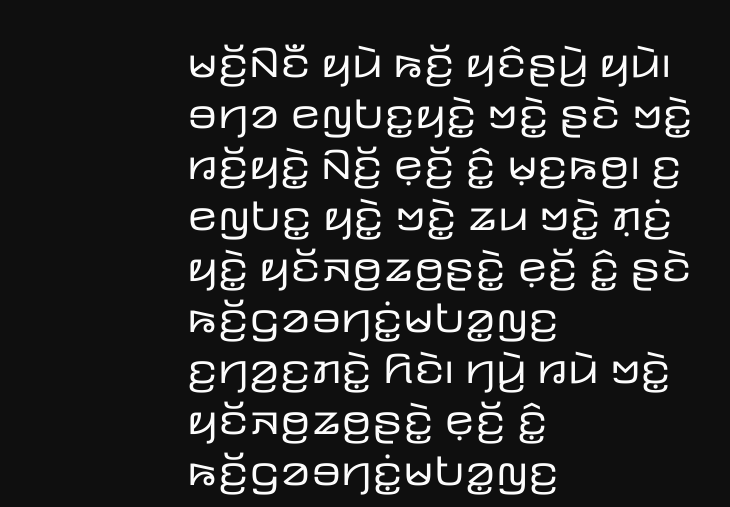ꤗꤢꤩ꤬ꤡꤢꤪ ꤟꤣꤧ ꤒꤢꤩ꤬ ꤟꤢꤨꤔꤣꤧ꤬ ꤟꤣꤧ꤯
ꤋꤚꤤ ꤕꤜꤝꤢ꤭ꤟꤢꤧ꤭ ꤠꤢꤧ꤭ ꤔꤢꤧ ꤠꤢꤧ꤭ ꤙꤢꤩ꤬ꤟꤢꤧ꤭ ꤡꤢꤩ꤬ ꤕ꤫ꤢꤩ꤬ ꤢꤨ꤭ ꤗ꤫ꤢ꤬ꤒꤥ꤬꤯ ꤢ꤬ ꤕꤜꤝꤢ꤭ ꤟꤢꤧ꤭ ꤠꤢꤧ꤭ ꤘꤣ ꤠꤢꤧ꤭ ꤊ꤫ꤢꤦ꤬ ꤟꤢꤧ꤭ ꤟꤢꤩꤏꤥ꤬ꤘꤥ꤬ꤔꤢꤧ꤭ ꤕ꤫ꤢꤩ꤬ ꤢꤨ꤭ ꤔꤢꤧ ꤒꤢꤩ꤬ꤞꤤꤋꤚꤢꤦ꤭ꤗꤝꤤ꤭ꤜꤢ꤬ ꤢ꤬ꤚꤤ꤬ꤢ꤬ꤊꤢꤧ꤭ ꤖꤢꤧ꤯ ꤚꤣꤧ꤬ ꤙꤣꤧ ꤠꤢꤧ꤭ ꤟꤢꤩꤏꤥ꤬ꤘꤥ꤬ꤔꤢꤧ꤭ ꤕ꤫ꤢꤩ꤬ ꤢꤨ꤭ ꤒꤢꤩ꤬ꤞꤤꤋꤚꤢꤦ꤭ꤗꤝꤤ꤭ꤜꤢ꤬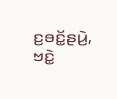ꤢ꤬ꤋꤢꤩ꤭ꤔꤣꤧ꤬, ꤠꤢꤧ꤭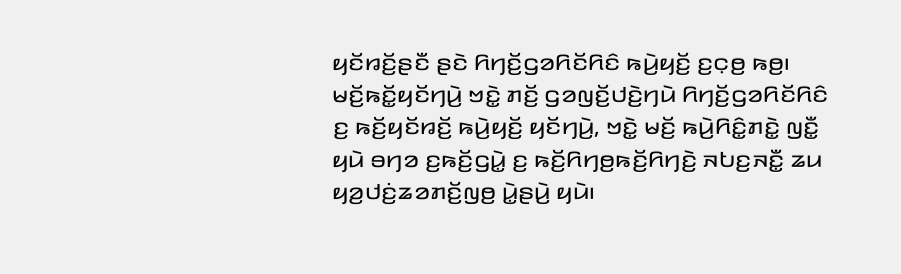ꤟꤢꤩꤙꤢꤩ꤬ꤔꤢꤪ ꤔꤢꤧ ꤖꤚꤢꤩ꤬ꤞꤤꤖꤢꤩꤖꤢꤨ ꤒꤣꤧ꤬ꤟꤢꤩ꤬ ꤢ꤬ꤍ꤫ꤥ꤬ ꤒꤥ꤬꤯ ꤗꤢꤩ꤬ꤒꤢꤩ꤭ꤟꤢꤩꤚꤣꤧ꤬ ꤠꤢꤧ꤭ ꤊꤢꤩ꤬ ꤞꤤꤜꤢꤩ꤬ꤓꤢꤧ꤬ꤚꤣꤧ ꤖꤚꤢꤩ꤬ꤞꤤꤖꤢꤩꤖꤢꤨ ꤢ꤬ ꤒꤢꤩ꤬ꤟꤢꤩꤙꤢꤩ꤬ ꤒꤣꤧ꤬ꤟꤢꤩ꤬ ꤟꤢꤩꤚꤣꤧ꤬, ꤠꤢꤧ꤭ ꤗꤢꤩ꤬ ꤒꤣꤧ꤬ꤖꤢꤨ꤭ꤊꤢꤧ꤭ ꤜꤢꤪ꤭ ꤟꤣꤧ ꤋꤚꤤ ꤢ꤬ꤒꤢꤩ꤬ꤞꤣꤧ꤭ ꤢ꤬ ꤒꤢꤩ꤬ꤖꤚꤥ꤬ꤒꤢꤩ꤬ꤖꤚꤢꤧ꤬ ꤏꤝꤢ꤬ꤏꤢꤪ꤭ ꤘꤣ ꤟꤤ꤬ꤓꤢꤦ꤬ꤘꤤꤊꤢꤩ꤬ꤜꤥ꤬ ꤣꤧ꤭ꤔꤣꤧ꤬ ꤟꤣꤧ꤯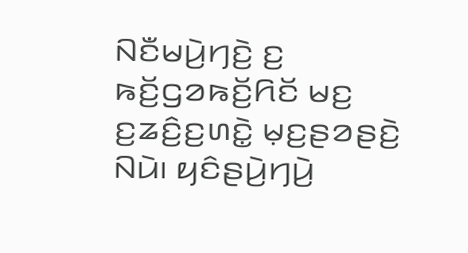ꤡꤢꤪꤗꤣꤧ꤬ꤚꤢꤧ꤬ ꤢ꤬ ꤒꤢꤩ꤬ꤞꤤꤒꤢꤩ꤬ꤖꤢꤩ ꤗꤢ꤬ ꤢ꤬ꤘꤢꤨ꤬ꤢ꤬ꤛꤢꤧ꤭ ꤗ꤫ꤢ꤬ꤔꤤꤔꤢꤧ꤬ ꤡꤣꤧ꤯ ꤟꤢꤨꤔꤣꤧ꤬ꤚꤣꤧ꤬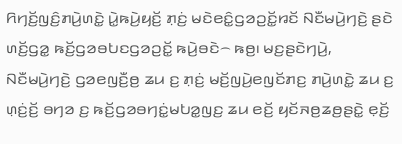ꤖꤚꤢꤩ꤬ꤜꤢꤨ꤬ꤊꤣꤧ꤬ꤛꤢꤧ꤭ ꤣꤧ꤭ꤒꤣꤧ꤬ꤟꤢꤩ꤬ ꤊ꤫ꤢꤦ꤬ ꤗꤢꤧꤕꤢꤨ꤭ꤞꤤꤑꤢꤩ꤭ꤙꤢꤩ ꤡꤢꤪꤗꤣꤧ꤬ꤚꤢꤧ꤬ ꤔꤢꤧ ꤛꤢꤩ꤬ꤞꤤ꤭ ꤒꤢꤩ꤬ꤞꤤꤋꤝꤢꤞꤤꤑꤢꤩ꤭ ꤒꤣꤧ꤬ꤋꤢꤧ꤮ ꤒꤥ꤬꤯ ꤗꤢ꤬ꤔꤢꤧꤚꤣꤧ꤬, ꤡꤢꤪꤗꤣꤧ꤬ꤚꤢꤧ꤬ ꤞꤤꤕꤜꤢꤪ꤬ꤥ꤬ ꤘꤣ ꤢ꤬ ꤊ꤫ꤢꤦ꤬ ꤗꤢꤩ꤬ꤜꤣꤧ꤬ꤕꤜꤢꤩꤊꤢ꤬ ꤊꤣꤧ꤬ꤛꤢꤧ꤭ ꤘꤣ ꤢ꤬ ꤛ꤫ꤢꤦ꤬ꤢꤩ꤬ ꤋꤚꤤ ꤢ꤬ ꤒꤢꤩ꤬ꤞꤤꤋꤚꤢꤦ꤭ꤗꤝꤤ꤭ꤜꤢ꤬ ꤘꤣ ꤕꤢꤩ꤬ ꤟꤢꤩꤏꤥ꤬ꤘꤥ꤬ꤔꤢꤧ꤭ ꤕ꤫ꤢꤩ꤬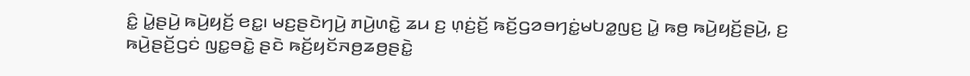ꤢꤨ꤭ ꤣꤧ꤭ꤔꤣꤧ꤬ ꤒꤣꤧ꤬ꤟꤢꤩ꤬ ꤕꤢ꤭꤯ ꤗꤢ꤬ꤔꤢꤧꤚꤣꤧ꤬ ꤊꤣꤧ꤬ꤛꤢꤧ꤭ ꤘꤣ ꤢ꤬ ꤛ꤫ꤢꤦ꤬ꤢꤩ꤬ ꤒꤢꤩ꤬ꤞꤤꤋꤚꤢꤦ꤭ꤗꤝꤤ꤭ꤜꤢ꤬ ꤣꤧ꤭ ꤒꤥ꤬ ꤒꤣꤧ꤬ꤟꤢꤩ꤬ꤔꤣꤧ꤬, ꤢ꤬ ꤒꤣꤧ꤬ꤔꤢꤩ꤬ꤞꤢꤦ ꤜꤢ꤭ꤋꤢꤧ꤭ ꤔꤢꤧ ꤒꤢꤩ꤬ꤟꤢꤩꤏꤥ꤬ꤘꤥ꤬ꤔꤢꤧ꤭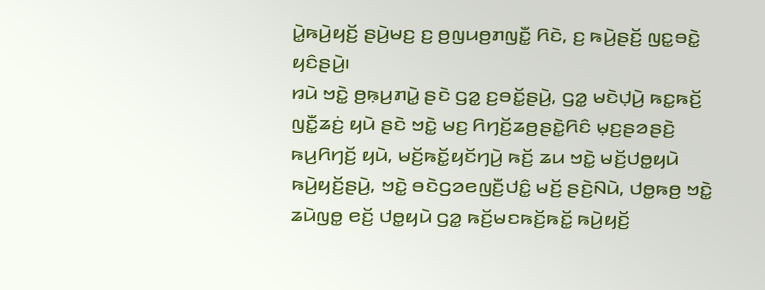ꤣꤧ꤭ꤒꤣꤧ꤬ꤟꤢꤩ꤬ ꤔꤣꤧ꤬ꤗꤢ꤬ ꤢ꤬ ꤥ꤬ꤜꤣꤥ꤬ꤊꤜꤢꤪ꤭ ꤖꤢꤧ, ꤢ꤬ ꤒꤣꤧ꤬ꤔꤢꤩ꤬ ꤜꤢ꤭ꤋꤢꤧ꤭ ꤟꤢꤨꤔꤣꤧ꤬꤯
ꤙꤣꤧ ꤠꤢꤧ꤭ ꤥ꤬ꤒ꤫ꤣ꤬ꤊꤣꤧ꤭ ꤔꤢꤧ ꤞꤤ꤭ ꤢ꤬ꤋꤢꤩ꤭ꤔꤣꤧ꤬, ꤞꤤ꤭ ꤗꤢꤧꤓ꤫ꤣꤧ꤬ ꤒꤢ꤭ꤒꤢꤩ꤬ ꤜꤢꤪ꤭ꤘꤢꤦ꤬ ꤟꤣꤧ ꤔꤢꤧ ꤠꤢꤧ꤭ ꤗꤢ꤬ ꤖꤚꤢꤩ꤬ꤘꤥ꤬ꤔꤢꤧ꤭ꤖꤢꤨ ꤗ꤫ꤢ꤬ꤔꤤꤔꤢꤧ꤬ ꤒꤣ꤬ꤖꤚꤢꤩ꤬ ꤟꤣꤧ, ꤗꤢꤩ꤬ꤒꤢꤩ꤭ꤟꤢꤩꤚꤣꤧ꤬ ꤒꤢꤩ꤬ ꤘꤣ ꤠꤢꤧ꤭ ꤗꤢꤩ꤬ꤓꤥ꤭ꤟꤣꤧ ꤒꤣꤧ꤬ꤟꤢꤩ꤬ꤔꤣꤧ꤬, ꤠꤢꤧ꤭ ꤋꤢꤧꤞꤤꤕꤜꤢꤪ꤬ꤓꤢꤨ꤭ ꤗꤢꤩ꤬ ꤔꤢꤧ꤬ꤡꤣꤧ, ꤓꤥ꤭ꤒꤥ꤬ ꤠꤢꤧ꤭ ꤘꤣꤧꤜꤥ꤭ ꤕꤢꤩ꤬ ꤓꤥ꤭ꤟꤣꤧ ꤞꤤ꤭ ꤒꤢꤩ꤬ꤗꤢꤒꤢꤩ꤬ꤒꤢꤩ꤭ ꤒꤣꤧ꤬ꤟꤢꤩ꤬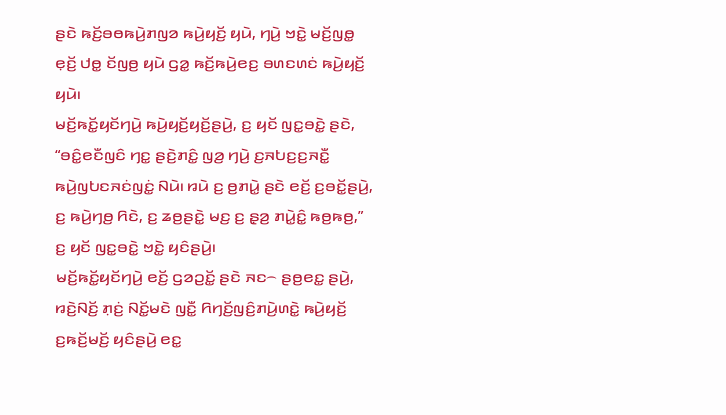ꤔꤢꤧ ꤒꤢꤩ꤬ꤋꤥꤒꤣꤧ꤬ꤊꤜꤤ ꤒꤣꤧ꤬ꤟꤢꤩ꤬ ꤟꤣꤧ, ꤚꤣꤧ꤬ ꤠꤢꤧ꤭ ꤗꤢꤩ꤬ꤜꤥ꤭ ꤕ꤫ꤢꤩ꤬ ꤓꤥ꤭ ꤢꤩꤜꤥ꤬ ꤟꤣꤧ ꤞꤤ꤭ ꤒꤢꤩ꤬ꤒꤣꤧ꤬ꤕꤢ꤬ ꤋꤛꤢꤛꤢꤦ ꤒꤣꤧ꤬ꤟꤢꤩ꤬ ꤟꤣꤧ꤯
ꤗꤢꤩ꤬ꤒꤢꤩ꤭ꤟꤢꤩꤚꤣꤧ꤬ ꤒꤣꤧ꤬ꤟꤢꤩ꤬ꤟꤢꤩ꤬ꤔꤣꤧ꤬, ꤢ꤬ ꤟꤢꤩ ꤜꤢ꤭ꤋꤢꤧ꤭ ꤔꤢꤧ, “ꤋꤢꤨ꤭ꤕꤢꤪꤜꤢꤨ ꤚꤢ꤭ ꤔꤢꤧ꤬ꤊꤢꤨ꤭ ꤜꤤ꤬ ꤚꤣꤧ꤬ ꤢ꤬ꤏꤝꤢ꤬ꤢ꤬ꤏꤢꤪ꤭ ꤒꤣꤧ꤬ꤜꤝꤢꤏꤢꤦꤜꤢꤦ꤭ ꤡꤣꤧ꤯ ꤙꤣꤧ ꤢ꤬ ꤥ꤬ꤊꤣꤧ꤭ ꤔꤢꤧ ꤕꤢꤩ꤬ ꤢ꤬ꤋꤢꤩ꤭ꤔꤣꤧ꤬, ꤢ꤬ ꤒꤣꤧ꤬ꤚꤥ꤬ ꤖꤢꤧ, ꤢ꤬ ꤘꤥ꤬ꤔꤢꤧ꤭ ꤗꤢ꤬ ꤢ꤬ ꤔ꤫ꤤ꤬ ꤊꤣꤧ꤭ꤢꤨ꤭ ꤒꤥ꤬ꤒꤥ꤬,” ꤢ꤬ ꤟꤢꤩ ꤜꤢ꤭ꤋꤢꤧ꤭ ꤠꤢꤧ꤭ ꤟꤢꤨꤔꤣꤧ꤬꤯
ꤗꤢꤩ꤬ꤒꤢꤩ꤭ꤟꤢꤩꤚꤣꤧ꤬ ꤕꤢꤩ꤬ ꤞꤤꤑꤢꤩ꤭ ꤔꤢꤧ ꤏꤢ꤮ ꤔꤥ꤬ꤕꤢ꤭ ꤔꤣꤧ꤬, ꤙꤢꤧ꤬ꤡꤢꤩ꤬ ꤊ꤫ꤢꤦ꤬ ꤡꤢꤩ꤭ꤗꤢꤧ ꤜꤢꤪ꤭ ꤖꤚꤢꤩ꤬ꤜꤢꤨ꤬ꤊꤣꤧ꤬ꤛꤢꤧ꤭ ꤒꤣꤧ꤬ꤟꤢꤩ꤬ ꤢ꤬ꤒꤢꤩ꤬ꤗꤢꤩ꤬ ꤟꤢꤨꤔꤣꤧ꤬ ꤕꤢ꤭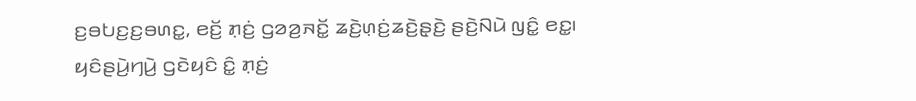ꤢ꤬ꤋꤝꤢ꤬ꤢ꤬ꤋꤛꤢ꤭, ꤕꤢꤩ꤬ ꤊ꤫ꤢꤦ꤬ ꤞꤤꤤ꤬ꤏꤢꤩ꤭ ꤘꤢꤧ꤬ꤛ꤫ꤢꤦ꤬ꤘꤢꤧ꤬ꤔ꤫ꤢꤧ꤬ ꤔꤢꤧ꤬ꤡꤣꤧ ꤜꤢꤨ꤭ ꤕꤢ꤭꤯ ꤟꤢꤨꤔꤣꤧ꤬ꤚꤣꤧ꤬ ꤞꤢꤧꤟꤢꤨ ꤢꤨ꤭ ꤊ꤫ꤢꤦ꤬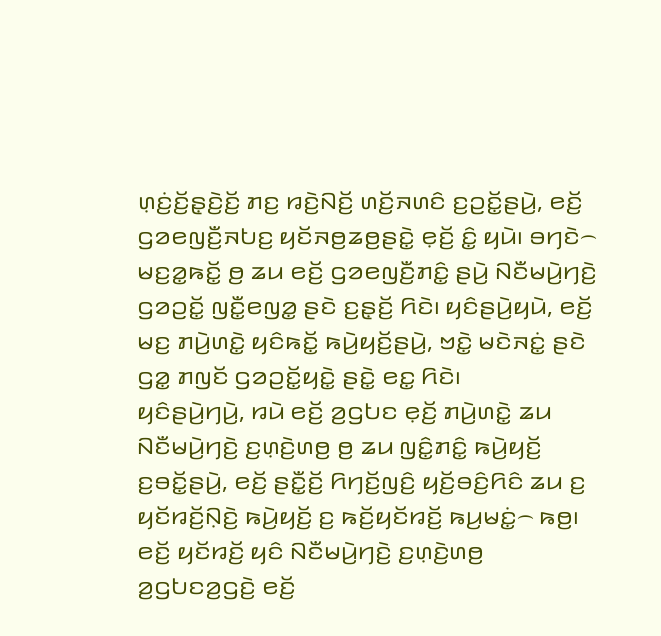ꤛ꤫ꤢꤦ꤬ꤢꤩ꤬ꤔ꤫ꤢꤧ꤬ꤢꤩ꤬ ꤊꤢ꤬ ꤙꤢꤧ꤬ꤡꤢꤩ꤬ ꤛꤢꤩ꤬ꤏꤛꤢꤨ ꤢ꤬ꤑꤢꤩ꤭ꤔꤣꤧ꤬, ꤕꤢꤩ꤬ ꤞꤤꤕꤜꤢꤪ꤬ꤏꤝꤢ꤬ ꤟꤢꤩꤏꤥ꤬ꤘꤥ꤬ꤔꤢꤧ꤭ ꤕ꤫ꤢꤩ꤬ ꤢꤨ꤭ ꤟꤣꤧ꤯ ꤋꤚꤢꤧ꤮ ꤗꤢ꤬ꤤ꤭ꤒꤢꤩ꤭ ꤥ꤬ ꤘꤣ ꤕꤢꤩ꤬ ꤞꤤꤕꤜꤢꤪ꤬ꤊꤢꤨ꤭ ꤔꤣꤧ꤬ ꤡꤢꤪꤗꤣꤧ꤬ꤚꤢꤧ꤬ ꤞꤤꤑꤢꤩ꤭ ꤜꤢꤪ꤭ꤕꤜꤤ꤭ ꤔꤢꤧ ꤢ꤬ꤔ꤫ꤢꤩ꤬ ꤖꤢꤧ꤯ ꤟꤢꤨꤔꤣꤧ꤬ꤟꤣꤧ, ꤕꤢꤩ꤬ ꤗꤢ꤬ ꤊꤣꤧ꤬ꤛꤢꤧ꤭ ꤟꤢꤨꤒꤢꤩ꤭ ꤒꤣꤧ꤬ꤟꤢꤩ꤬ꤔꤣꤧ꤬, ꤠꤢꤧ꤭ ꤗꤢꤧꤏꤢꤦ꤭ ꤔꤢꤧ ꤞꤤ꤭ ꤊꤜꤢꤩ ꤞꤤꤑꤢꤩ꤭ꤟꤢꤧ꤭ ꤔꤢꤧ꤭ ꤕꤢ꤭ ꤖꤢꤧ꤯
ꤟꤢꤨꤔꤣꤧ꤬ꤚꤣꤧ꤬, ꤙꤣꤧ ꤕꤢꤩ꤬ ꤤ꤬ꤞꤝꤢ ꤕ꤫ꤢꤩ꤬ ꤊꤣꤧ꤬ꤛꤢꤧ꤭ ꤘꤣ ꤡꤢꤪꤗꤣꤧ꤬ꤚꤢꤧ꤬ ꤢ꤬ꤛ꤫ꤢꤧ꤬ꤛꤥ꤬ ꤥ꤬ ꤘꤣ ꤜꤢꤨ꤭ꤊꤢꤨ꤭ ꤒꤣꤧ꤬ꤟꤢꤩ꤬ ꤢ꤬ꤋꤢꤩ꤭ꤔꤣꤧ꤬, ꤕꤢꤩ꤬ ꤔꤢꤪ꤭ꤢꤩ꤬ ꤖꤚꤢꤩ꤬ꤜꤢꤨ꤬ ꤟꤢꤩ꤬ꤋꤢꤨ꤬ꤖꤢꤨ ꤘꤣ ꤢ꤬ ꤟꤢꤩꤙꤢꤩ꤬ꤡ꤫ꤢꤧ꤬ ꤒꤣꤧ꤬ꤟꤢꤩ꤬ ꤢ꤬ ꤒꤢꤩ꤬ꤟꤢꤩꤙꤢꤩ꤬ ꤒꤣ꤬ꤗꤢꤦ꤭꤮ ꤒꤥ꤬꤯ ꤕꤢꤩ꤬ ꤟꤢꤩꤙꤢꤩ꤬ ꤟꤢꤨ ꤡꤢꤪꤗꤣꤧ꤬ꤚꤢꤧ꤬ ꤢ꤬ꤛ꤫ꤢꤧ꤬ꤛꤥ꤬ ꤤ꤬ꤞꤝꤢꤤ꤬ꤞꤢꤧ꤬ ꤕꤢꤩ꤬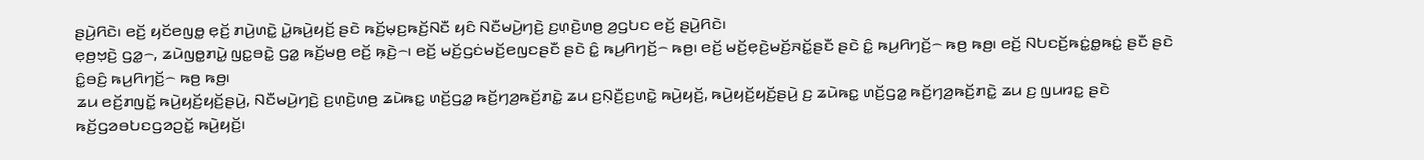ꤔꤣꤧ꤬ꤖꤢꤧ꤯ ꤕꤢꤩ꤬ ꤟꤢꤩꤕꤜꤥ꤭ ꤕ꤫ꤢꤩ꤬ ꤊꤣꤧ꤬ꤛꤢꤧ꤭ ꤣꤧ꤭ꤒꤣꤧ꤬ꤟꤢꤩ꤬ ꤔꤢꤧ ꤒꤢꤩ꤬ꤗ꤫ꤢ꤬ꤒꤢꤩ꤬ꤡꤢꤪ ꤟꤢꤨ ꤡꤢꤪꤗꤣꤧ꤬ꤚꤢꤧ꤬ ꤢ꤬ꤛ꤫ꤢꤧ꤬ꤛꤥ꤬ ꤤ꤬ꤞꤝꤢ ꤕꤢꤩ꤬ ꤔꤣꤧ꤬ꤖꤢꤧ꤯
ꤕ꤫ꤥ꤬ꤠ꤫ꤢꤧ꤬ ꤞꤤ꤭꤮, ꤘꤣꤧꤜꤥ꤭ꤊꤣꤧ꤭ ꤜꤢ꤭ꤋꤢꤧ꤭ ꤞꤤ꤭ ꤒꤢꤩ꤬ꤗꤥ꤬ ꤕꤢꤩ꤬ ꤒ꤫ꤢꤧ꤬꤮꤯ ꤕꤢꤩ꤬ ꤗꤢꤩ꤬ꤞꤢꤦꤗꤢꤩ꤬ꤕꤜꤢꤔꤢꤪ ꤔꤢꤧ ꤢꤨ꤭ ꤒꤣ꤬ꤖꤚꤢꤩ꤬꤮ ꤒꤥ꤬꤯ ꤕꤢꤩ꤬ ꤗꤢꤩ꤬ꤕ꤫ꤢꤧ꤬ꤗꤢꤩ꤬ꤏꤢꤩ꤭ꤔꤢꤪ ꤔꤢꤧ ꤢꤨ꤭ ꤒꤣ꤬ꤖꤚꤢꤩ꤬꤮ ꤒꤥ꤬ ꤒꤥ꤬꤯ ꤕꤢꤩ꤬ ꤡꤝꤢꤢꤩ꤬ꤒꤢꤦ꤭ꤥ꤭ꤒꤢꤦ꤭ ꤔꤢꤪ ꤔꤢꤧ ꤢꤨ꤭ꤋꤢꤨ꤬ ꤒꤣ꤬ꤖꤚꤢꤩ꤬꤮ ꤒꤥ꤬ ꤒꤥ꤬꤯
ꤘꤣ ꤕꤢꤩ꤬ꤊꤜꤢꤩ꤭ ꤒꤣꤧ꤬ꤟꤢꤩ꤬ꤟꤢꤩ꤬ꤔꤣꤧ꤬, ꤡꤢꤪꤗꤣꤧ꤬ꤚꤢꤧ꤬ ꤢ꤬ꤛ꤫ꤢꤧ꤬ꤛꤥ꤬ ꤘꤣꤧꤒꤢ꤭ ꤛꤢꤩ꤬ꤞꤤ꤭ ꤒꤢꤩ꤬ꤚꤤ꤬ꤒꤢꤩ꤬ꤊꤢꤧ꤭ ꤘꤣ ꤢ꤬ꤡ꤫ꤢꤪ꤬ꤢ꤬ꤛꤢꤧ꤭ ꤒꤣꤧ꤬ꤟꤢꤩ꤬, ꤒꤣꤧ꤬ꤟꤢꤩ꤬ꤟꤢꤩ꤬ꤔꤣꤧ꤬ ꤢ꤬ ꤘꤣꤧꤒꤢ꤭ ꤛꤢꤩ꤬ꤞꤤ꤭ ꤒꤢꤩ꤬ꤚꤤ꤬ꤒꤢꤩ꤬ꤊꤢꤧ꤭ ꤘꤣ ꤢ꤬ ꤜꤣꤙꤢ꤭ ꤔꤢꤧ ꤒꤢꤩ꤬ꤞꤤꤋꤝꤢꤞꤤꤑꤢꤩ꤭ ꤒꤣꤧ꤬ꤟꤢꤩ꤬꤯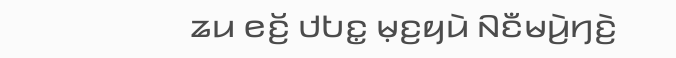ꤘꤣ ꤕꤢꤩ꤬ ꤓꤝꤢ꤭ ꤗ꤫ꤢ꤬ꤟꤣꤧ ꤡꤢꤪꤗꤣꤧ꤬ꤚꤢꤧ꤬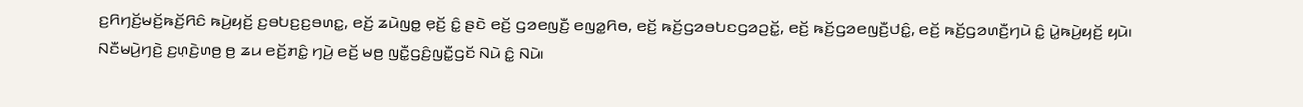ꤢ꤬ꤖꤚꤢꤩ꤬ꤗꤢꤩ꤬ꤒꤢꤩ꤬ꤖꤢꤨ ꤒꤣꤧ꤬ꤟꤢꤩ꤬ ꤢ꤬ꤋꤝꤢ꤬ꤢ꤬ꤋꤛꤢ꤭, ꤕꤢꤩ꤬ ꤘꤣꤧꤜꤥ꤭ ꤕ꤫ꤢꤩ꤬ ꤢꤨ꤭ ꤔꤢꤧ ꤕꤢꤩ꤬ ꤞꤤꤕꤜꤢꤪ꤬ ꤕꤜꤤ꤭ꤖꤥ, ꤕꤢꤩ꤬ ꤒꤢꤩ꤬ꤞꤤꤋꤝꤢꤞꤤꤑꤢꤩ꤭, ꤕꤢꤩ꤬ ꤒꤢꤩ꤬ꤞꤤꤕꤜꤢꤪ꤬ꤓꤢꤨ꤭, ꤕꤢꤩ꤬ ꤒꤢꤩ꤬ꤞꤤꤛꤢꤪ꤬ꤚꤣꤧ ꤢꤨ꤭ ꤣꤧ꤭ꤒꤣꤧ꤬ꤟꤢꤩ꤬ ꤟꤣꤧ꤯ ꤡꤢꤪꤗꤣꤧ꤬ꤚꤢꤧ꤬ ꤢ꤬ꤛ꤫ꤢꤧ꤬ꤛꤥ꤬ ꤥ꤬ ꤘꤣ ꤕꤢꤩ꤬ꤊꤢꤨ꤭ ꤚꤣꤧ꤬ ꤕꤢꤩ꤬ ꤗꤥ꤬ ꤜꤢꤪ꤭ꤞꤢꤨ꤬ꤜꤢꤪ꤭ꤞꤢꤩ ꤡꤣꤧ ꤢꤨ꤭ ꤡꤣꤧ꤯